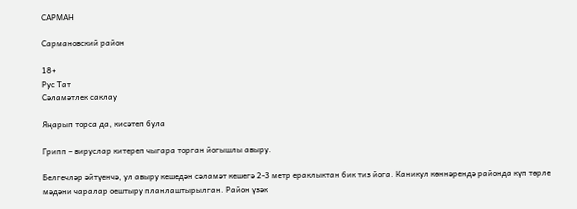САРМАН

Сармановский район

18+
Рус Тат
Сәламәтлек саклау

Яңарып торса да, кисәтеп була

Грипп – вируслар китереп чыгара торган йогышлы авыру.

Белгечләр әйтүенчә, ул авыру кешедән сәламәт кешегә 2-3 метр ераклыктан бик тиз йога. Каникул көннәрендә районда күп төрле мәдәни чаралар оештыру планлаштырылган. Район үзәк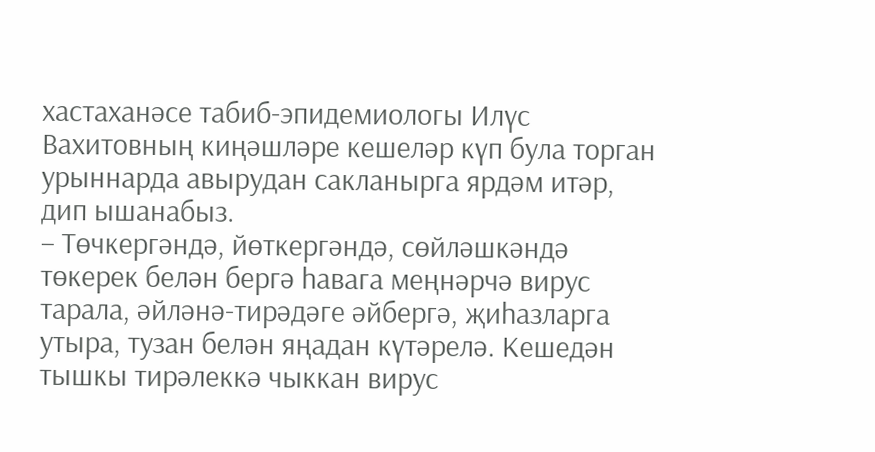хастаханәсе табиб-эпидемиологы Илүс Вахитовның киңәшләре кешеләр күп була торган урыннарда авырудан сакланырга ярдәм итәр, дип ышанабыз.
– Төчкергәндә, йөткергәндә, сөйләшкәндә төкерек белән бергә һавага меңнәрчә вирус тарала, әйләнә-тирәдәге әйбергә, җиһазларга утыра, тузан белән яңадан күтәрелә. Кешедән тышкы тирәлеккә чыккан вирус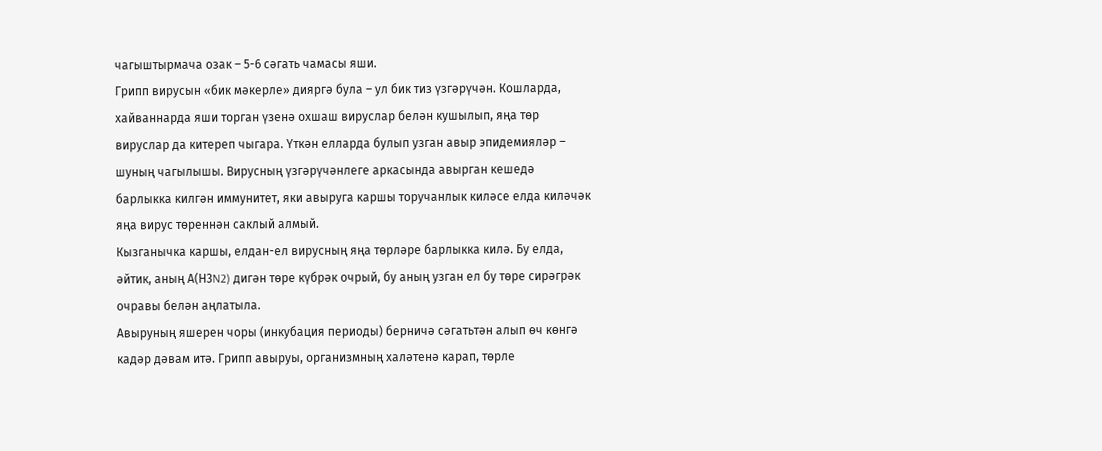чагыштырмача озак – 5-6 сәгать чамасы яши.
Грипп вирусын «бик мәкерле» дияргә була – ул бик тиз үзгәрүчән. Кошларда, хайваннарда яши торган үзенә охшаш вируслар белән кушылып, яңа төр вируслар да китереп чыгара. Үткән елларда булып узган авыр эпидемияләр – шуның чагылышы. Вирусның үзгәрүчәнлеге аркасында авырган кешедә барлыкка килгән иммунитет, яки авыруга каршы торучанлык киләсе елда киләчәк яңа вирус төреннән саклый алмый.
Кызганычка каршы, елдан-ел вирусның яңа төрләре барлыкка килә. Бу елда, әйтик, аның А(Н3N2) дигән төре күбрәк очрый, бу аның узган ел бу төре сирәгрәк очравы белән аңлатыла.
Авыруның яшерен чоры (инкубация периоды) берничә сәгатьтән алып өч көнгә кадәр дәвам итә. Грипп авыруы, организмның халәтенә карап, төрле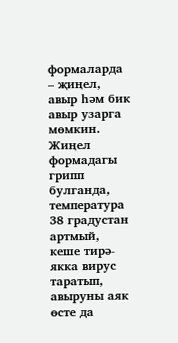формаларда – җиңел, авыр һәм бик авыр узарга мөмкин. Жиңел формадагы грипп булганда, температура 38 градустан артмый, кеше тирә-якка вирус таратып, авыруны аяк өсте да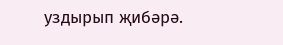уздырып җибәрә.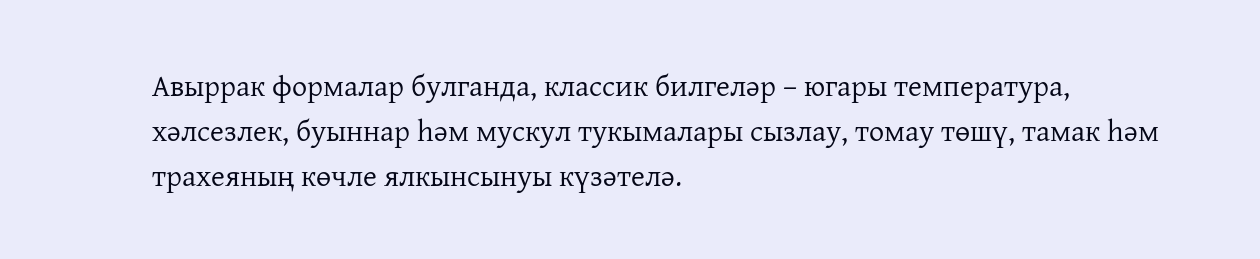Авыррак формалар булганда, классик билгеләр – югары температура, хәлсезлек, буыннар һәм мускул тукымалары сызлау, томау төшү, тамак һәм трахеяның көчле ялкынсынуы күзәтелә.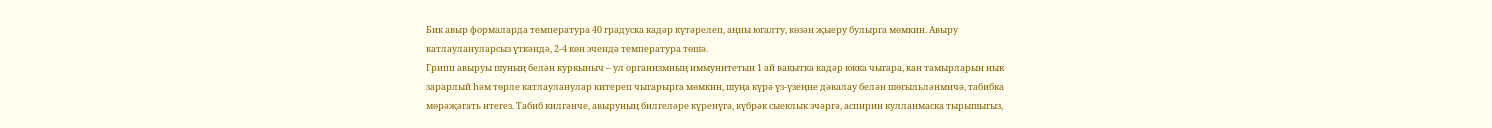Бик авыр формаларда температура 40 градуска кадәр күтәрелеп, аңны югалту, көзән җыеру булырга мөмкин. Авыру катлаулануларсыз үткәндә, 2-4 көн эчендә температура төшә.
Грипп авыруы шуның белән куркыныч – ул организмның иммунитетын 1 ай вакытка кадәр юкка чыгара, кан тамырларын нык зарарлый һәм төрле катлауланулар китереп чыгарырга мөмкин, шуңа күрә үз-үзеңне дәвалау белән шөгыльләнмичә, табибка мөрәҗәгать итегез. Табиб килгәнче, авыруның билгеләре күренүгә, күбрәк сыеклык эчәргә, аспирин кулланмаска тырышыгыз,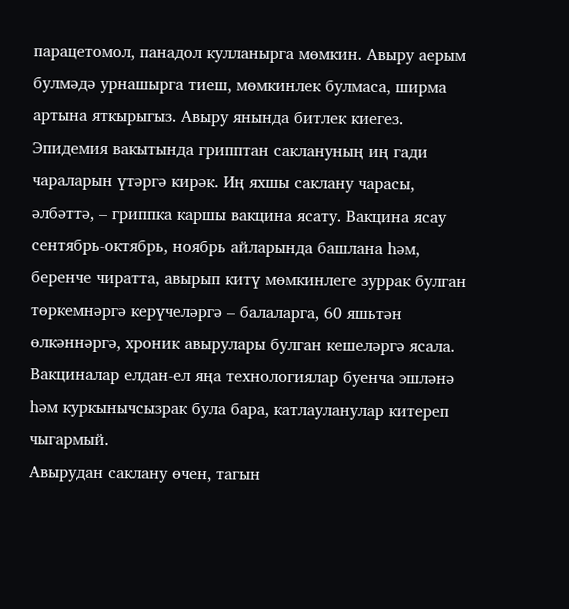парацетомол, панадол кулланырга мөмкин. Авыру аерым булмәдә урнашырга тиеш, мөмкинлек булмаса, ширма артына яткырыгыз. Авыру янында битлек киегез.
Эпидемия вакытында грипптан саклануның иң гади чараларын үтәргә кирәк. Иң яхшы саклану чарасы, әлбәттә, – гриппка каршы вакцина ясату. Вакцина ясау сентябрь-октябрь, ноябрь айларында башлана һәм, беренче чиратта, авырып китү мөмкинлеге зуррак булган төркемнәргә керүчеләргә – балаларга, 60 яшьтән өлкәннәргә, хроник авырулары булган кешеләргә ясала. Вакциналар елдан-ел яңа технологиялар буенча эшләнә һәм куркынычсызрак була бара, катлауланулар китереп чыгармый.
Авырудан саклану өчен, тагын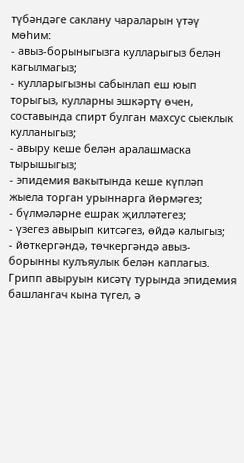түбәндәге саклану чараларын үтәү мөһим:
- авыз-борыныгызга кулларыгыз белән кагылмагыз;
- кулларыгызны сабынлап еш юып торыгыз, кулларны эшкәртү өчен, составында спирт булган махсус сыеклык кулланыгыз;
- авыру кеше белән аралашмаска тырышыгыз;
- эпидемия вакытында кеше күпләп жыела торган урыннарга йөрмәгез;
- бүлмәләрне ешрак җилләтегез;
- үзегез авырып китсәгез, өйдә калыгыз;
- йөткергәндә, төчкергәндә авыз-борынны кулъяулык белән каплагыз.
Грипп авыруын кисәтү турында эпидемия башлангач кына түгел, ә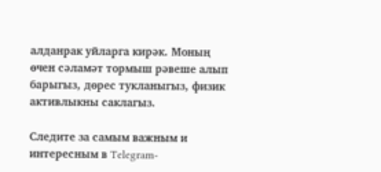алданрак уйларга кирәк. Моның өчен сәламәт тормыш рәвеше алып барыгыз, дөрес тукланыгыз, физик активлыкны саклагыз.

Следите за самым важным и интересным в Telegram-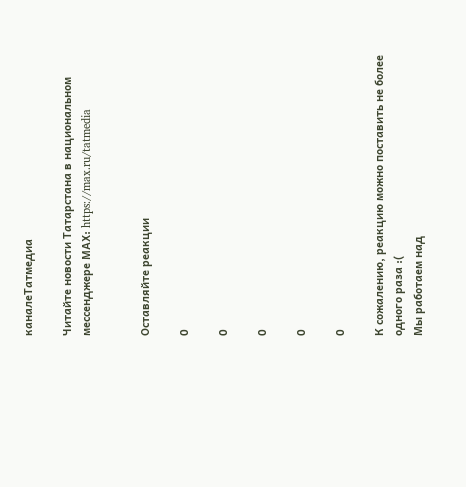каналеТатмедиа

Читайте новости Татарстана в национальном мессенджере MАХ: https://max.ru/tatmedia


Оставляйте реакции

0

0

0

0

0

К сожалению, реакцию можно поставить не более одного раза :(
Мы работаем над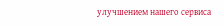улучшением нашего сервиса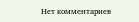Нет комментариев